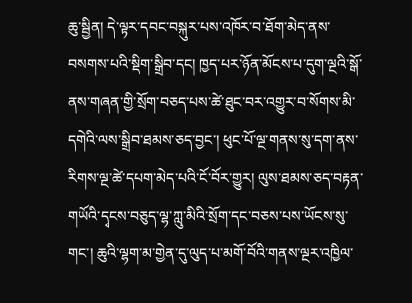ཆུ་སྦྱིན། དེ་ལྟར་དབང་བསྐུར་པས་འཁོར་བ་ཐོག་མེད་ནས་བསགས་པའི་སྡིག་སྒྲིབ་དང། ཁྱད་པར་ཉོན་མོངས་པ་དུག་ལྔའི་སྒོ་ནས་གཞན་གྱི་སྲོག་བཅད་པས་ཚེ་ཐུང་བར་འགྱུར་བ་སོགས་མི་དགེའི་ལས་སྒྲིབ་ཐམས་ཅད་བྱང་། ཕུང་པོ་ལྔ་གནས་སུ་དག་ནས་རིགས་ལྔ་ཚེ་དཔག་མེད་པའི་ངོ་བོར་གྱུར། ལུས་ཐམས་ཅད་བརྟན་གཡོའི་དྭངས་བཅུད་ལྷ་ཀླུ་མིའི་སྲོག་དང་བཅས་པས་ཡོངས་སུ་གང་། ཆུའི་ལྷག་མ་གྱེན་དུ་ལུད་པ་མགོ་བོའི་གནས་ལྔར་འཁྱིལ་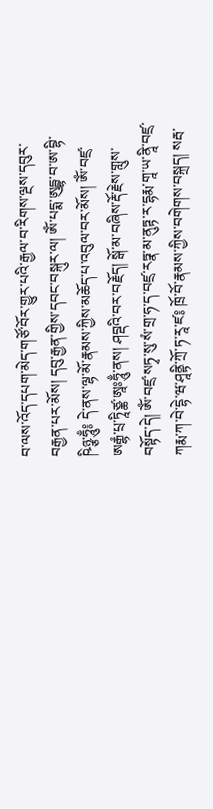བ་ལས་འོད་དཔག་མེད་གཙོ་བོར་གྱུར་པའི་རྒྱལ་བ་རིགས་ལྔས་དབུར་བརྒྱན་པར་མོས། དབུ་རྒྱན་གྱིས་དབང་བསྐུར་ལ། ཨོཾ་པདྨ་ཨུདྦྷ་བ་ཨ་བྷི་ཥིཉྩ་ཧཱུྃ༔ དེ་ནས་ལྷ་མོ་རྣམས་ཀྱིས་མཆོད་པ་འབུལ་བར་མོས། ཨོཾ་བཛྲ་ཨརྒྷཾ་པྲ་ཏཱིཙྪ་ཨཱཿཧཱུྃ་ནས། ཤབྡའི་བར་བརྗོད། སྒོ་མ་བཞིས་རྡོ་རྗེས་གླུས་བསྟོད་དེ། ཨོཾ་བཛྲ་སཏྭ་སུ་སཾ་གྲ་ཧ་ད་བཛྲ་རཏྣ་མ་ནུཏྟ་ར་དྷརྨ་གཱ་ཡ་ནཱི་བཛྲ་ཀརྨ་ཀ་བེ་དྷེ་ཝ་ཤཱནྟི་ཀྲོ་ཏ་རཱ་ཛ༔ ཁྲོ་བོ་རྣམས་ཀྱིས་བགེགས་བསྐྲད། སརྦ་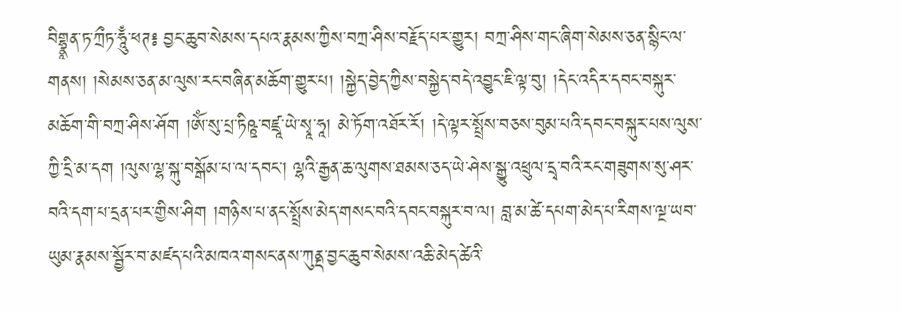བིགྷྣཱན་ཏ་ཀྲྀཏ་ཧཱུྃ་ཕཊ༔ བྱང་ཆུབ་སེམས་དཔའ་རྣམས་ཀྱིས་བཀྲ་ཤིས་བརྗོད་པར་གྱུར། བཀྲ་ཤིས་གང་ཞིག་སེམས་ཅན་སྙིང་ལ་གནས། །སེམས་ཅན་མ་ལུས་རང་བཞིན་མཆོག་གྱུར་པ། །སྐྱེད་བྱེད་ཀྱིས་བསྐྱེད་བདེ་འབྱུང་ཇི་ལྟ་བུ། །དེང་འདིར་དབང་བསྐུར་མཆོག་གི་བཀྲ་ཤིས་ཤོག །ཨོཾ་སུ་པྲ་ཏིཥྛ་བཛྲཱ་ཡེ་སྭཱ་ཧཱ། མེ་ཏོག་འཐོར་རོ། །དེ་ལྟར་སྤྲོས་བཅས་བུམ་པའི་དབང་བསྐུར་པས་ལུས་ཀྱི་དྲི་མ་དག །ལུས་ལྷ་སྐུ་བསྒོམ་པ་ལ་དབང་། ལྷའི་རྒྱན་ཆ་ལུགས་ཐམས་ཅད་ཡེ་ཤེས་སྒྱུ་འཕྲུལ་དྲྭ་བའི་རང་གཟུགས་སུ་ཤར་བའི་དག་པ་དྲན་པར་གྱིས་ཤིག །གཉིས་པ་ནང་སྤྲོས་མེད་གསང་བའི་དབང་བསྐུར་བ་ལ། བླ་མ་ཚེ་དཔག་མེད་པ་རིགས་ལྔ་ཡབ་ཡུམ་རྣམས་སྦྱོར་བ་མཛད་པའི་མཁའ་གསང་ནས་ཀུནྡ་བྱང་ཆུབ་སེམས་འཆི་མེད་ཚེའི་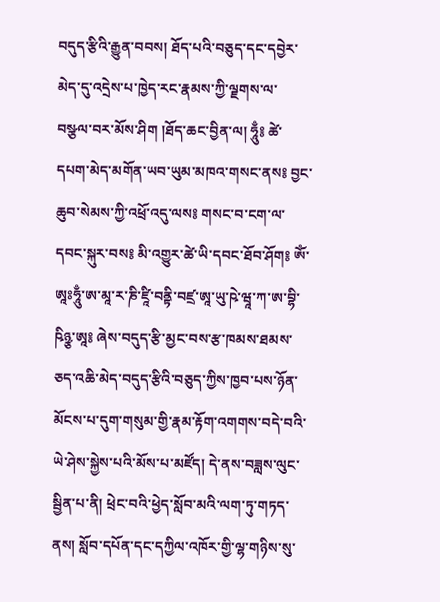བདུད་རྩིའི་རྒྱུན་བབས། ཐོད་པའི་བཅུད་དང་དབྱེར་མེད་དུ་འདྲེས་པ་ཁྱེད་རང་རྣམས་ཀྱི་ལྗགས་ལ་བསྩལ་བར་མོས་ཤིག །ཐོད་ཆང་བྱིན་ལ། ཧཱུྃ༔ ཚེ་དཔག་མེད་མགོན་ཡབ་ཡུམ་མཁའ་གསང་ནས༔ བྱང་ཆུབ་སེམས་ཀྱི་འཕྲོ་འདུ་ལས༔ གསང་བ་ངག་ལ་དབང་སྐུར་བས༔ མི་འགྱུར་ཚེ་ཡི་དབང་ཐོབ་ཤོག༔ ཨོཾ་ཨཱཿཧཱུྃ་ཨ་མཱ་ར་ཎི་ཛཱི་བནྟི་བཛྲ་ཨཱ་ཡུ་ཥེ་ཝཱ་ཀ་ཨ་བྷི་ཥིཉྩ་ཨཱ༔ ཞེས་བདུད་རྩི་མྱང་བས་རྩ་ཁམས་ཐམས་ཅད་འཆི་མེད་བདུད་རྩིའི་བཅུད་ཀྱིས་ཁྱབ་པས་ཉོན་མོངས་པ་དུག་གསུམ་གྱི་རྣམ་རྟོག་འགགས་བདེ་བའི་ཡེ་ཤེས་སྐྱེས་པའི་མོས་པ་མཛོད། དེ་ནས་བཟླས་ལུང་སྦྱིན་པ་ནི། ཕྲེང་བའི་ཕྱེད་སློབ་མའི་ལག་ཏུ་གཏད་ནས། སློབ་དཔོན་དང་དཀྱིལ་འཁོར་གྱི་ལྷ་གཉིས་སུ་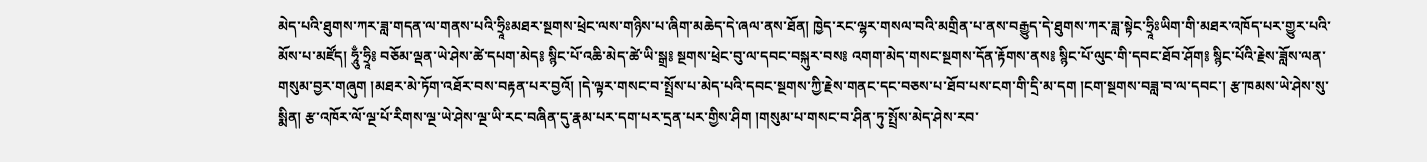མེད་པའི་ཐུགས་ཀར་ཟླ་གདན་ལ་གནས་པའི་ཧྲཱིཿམཐར་སྔགས་ཕྲེང་ལས་གཉིས་པ་ཞིག་མཆེད་དེ་ཞལ་ནས་ཐོན། ཁྱེད་རང་ལྷར་གསལ་བའི་མགྲིན་པ་ནས་བརྒྱུད་དེ་ཐུགས་ཀར་ཟླ་སྟེང་ཧྲཱིཿཡིག་གི་མཐར་འཁོད་པར་གྱུར་པའི་མོས་པ་མཛོད། ཧཱུྃ་ཧྲཱི༔ བཅོམ་ལྡན་ཡེ་ཤེས་ཚེ་དཔག་མེད༔ སྙིང་པོ་འཆི་མེད་ཚེ་ཡི་སྒྲ༔ སྔགས་ཕྲེང་བུ་ལ་དབང་བསྐུར་བས༔ འགག་མེད་གསང་སྔགས་དོན་རྟོགས་ནས༔ སྙིང་པོ་ལུང་གི་དབང་ཐོབ་ཤོག༔ སྙིང་པོའི་རྗེས་ཟློས་ལན་གསུམ་བྱར་གཞུག །མཐར་མེ་ཏོག་འཐོར་བས་བརྟན་པར་བྱའོ། །དེ་ལྟར་གསང་བ་སྤྲོས་པ་མེད་པའི་དབང་སྔགས་ཀྱི་རྗེས་གནང་དང་བཅས་པ་ཐོབ་པས་ངག་གི་དྲི་མ་དག །ངག་སྔགས་བཟླ་བ་ལ་དབང་། རྩ་ཁམས་ཡེ་ཤེས་སུ་སྨིན། རྩ་འཁོར་ལོ་ལྔ་པོ་རིགས་ལྔ་ཡེ་ཤེས་ལྔ་ཡི་རང་བཞིན་དུ་རྣམ་པར་དག་པར་དྲན་པར་གྱིས་ཤིག །གསུམ་པ་གསང་བ་ཤིན་ཏུ་སྤྲོས་མེད་ཤེས་རབ་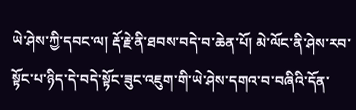ཡེ་ཤེས་ཀྱི་དབང་ལ། རྡོ་རྗེ་ནི་ཐབས་བདེ་བ་ཆེན་པོ། མེ་ལོང་ནི་ཤེས་རབ་སྟོང་པ་ཉིད་དེ་བདེ་སྟོང་ཟུང་འཇུག་གི་ཡེ་ཤེས་དགའ་བ་བཞིའི་དོན་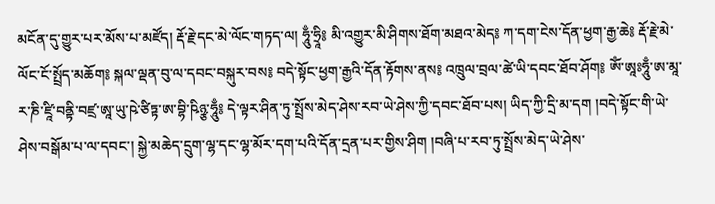མངོན་དུ་གྱུར་པར་མོས་པ་མཛོད། རྡོ་རྗེ་དང་མེ་ལོང་གཏད་ལ། ཧཱུྃ་ཧྲཱི༔ མི་འགྱུར་མི་ཤིགས་ཐོག་མཐའ་མེད༔ ཀ་དག་ངེས་དོན་ཕྱག་རྒྱ་ཆེ༔ རྡོ་རྗེ་མེ་ལོང་ངོ་སྤྲོད་མཆོག༔ སྐལ་ལྡན་བུ་ལ་དབང་བསྐུར་བས༔ བདེ་སྟོང་ཕྱག་རྒྱའི་དོན་རྟོགས་ནས༔ འཁྲུལ་བྲལ་ཚེ་ཡི་དབང་ཐོབ་ཤོག༔ ཨོཾ་ཨཱཿཧཱུྃ་ཨ་མཱ་ར་ཎི་ཛཱི་བནྟི་བཛྲ་ཨཱ་ཡུ་ཥེ་ཙིཏྟ་ཨ་བྷི་ཥིཉྩ་ཧཱུྃ༔ དེ་ལྟར་ཤིན་ཏུ་སྤྲོས་མེད་ཤེས་རབ་ཡེ་ཤེས་ཀྱི་དབང་ཐོབ་པས། ཡིད་ཀྱི་དྲི་མ་དག །བདེ་སྟོང་གི་ཡེ་ཤེས་བསྒོམ་པ་ལ་དབང་། སྐྱེ་མཆེད་དྲུག་ལྷ་དང་ལྷ་མོར་དག་པའི་དོན་དྲན་པར་གྱིས་ཤིག །བཞི་པ་རབ་ཏུ་སྤྲོས་མེད་ཡེ་ཤེས་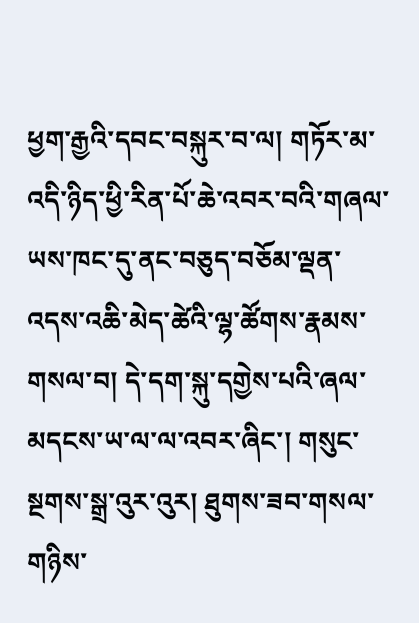ཕྱག་རྒྱའི་དབང་བསྐུར་བ་ལ། གཏོར་མ་འདི་ཉིད་ཕྱི་རིན་པོ་ཆེ་འབར་བའི་གཞལ་ཡས་ཁང་དུ་ནང་བཅུད་བཅོམ་ལྡན་འདས་འཆི་མེད་ཚེའི་ལྷ་ཚོགས་རྣམས་གསལ་བ། དེ་དག་སྐུ་དགྱེས་པའི་ཞལ་མདངས་ཡ་ལ་ལ་འབར་ཞིང་། གསུང་སྔགས་སྒྲ་འུར་འུར། ཐུགས་ཟབ་གསལ་གཉིས་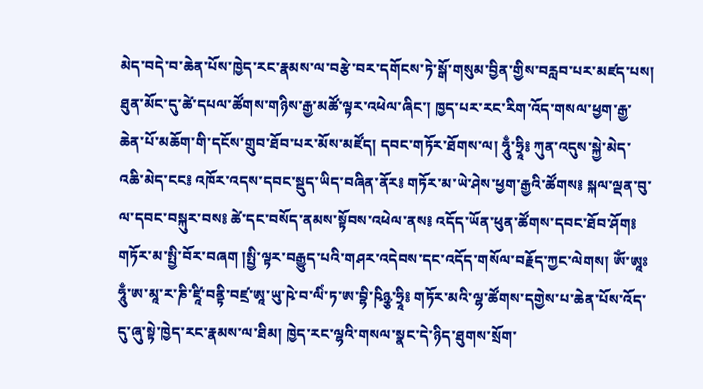མེད་བདེ་བ་ཆེན་པོས་ཁྱེད་རང་རྣམས་ལ་བརྩེ་བར་དགོངས་ཏེ་སྒོ་གསུམ་བྱིན་གྱིས་བརླབ་པར་མཛད་པས། ཐུན་མོང་དུ་ཚེ་དཔལ་ཚོགས་གཉིས་རྒྱ་མཚོ་ལྟར་འཕེལ་ཞིང་། ཁྱད་པར་རང་རིག་འོད་གསལ་ཕྱག་རྒྱ་ཆེན་པོ་མཆོག་གི་དངོས་གྲུབ་ཐོབ་པར་མོས་མཛོད། དབང་གཏོར་ཐོགས་ལ། ཧཱུྃ་ཧྲཱི༔ ཀུན་འདུས་སྐྱེ་མེད་འཆི་མེད་ངང༔ འཁོར་འདས་དབང་སྡུད་ཡིད་བཞིན་ནོར༔ གཏོར་མ་ཡེ་ཤེས་ཕྱག་རྒྱའི་ཚོགས༔ སྐལ་ལྡན་བུ་ལ་དབང་བསྐུར་བས༔ ཚེ་དང་བསོད་ནམས་སྟོབས་འཕེལ་ནས༔ འདོད་ཡོན་ཕུན་ཚོགས་དབང་ཐོབ་ཤོག༔ གཏོར་མ་སྤྱི་བོར་བཞག །སྤྱི་ལྟར་བརྒྱུད་པའི་གཤར་འདེབས་དང་འདོད་གསོལ་བརྗོད་ཀྱང་ལེགས། ཨོཾ་ཨཱཿཧཱུྃ་ཨ་མཱ་ར་ཎི་ཛཱི་བནྟི་བཛྲ་ཨཱ་ཡུ་ཥེ་བ་ལིཾ་ཏ་ཨ་བྷི་ཥིཉྩ་ཧྲཱི༔ གཏོར་མའི་ལྷ་ཚོགས་དགྱེས་པ་ཆེན་པོས་འོད་དུ་ཞུ་སྟེ་ཁྱེད་རང་རྣམས་ལ་ཐིམ། ཁྱེད་རང་ལྷའི་གསལ་སྣང་དེ་ཉིད་ཐུགས་སྲོག་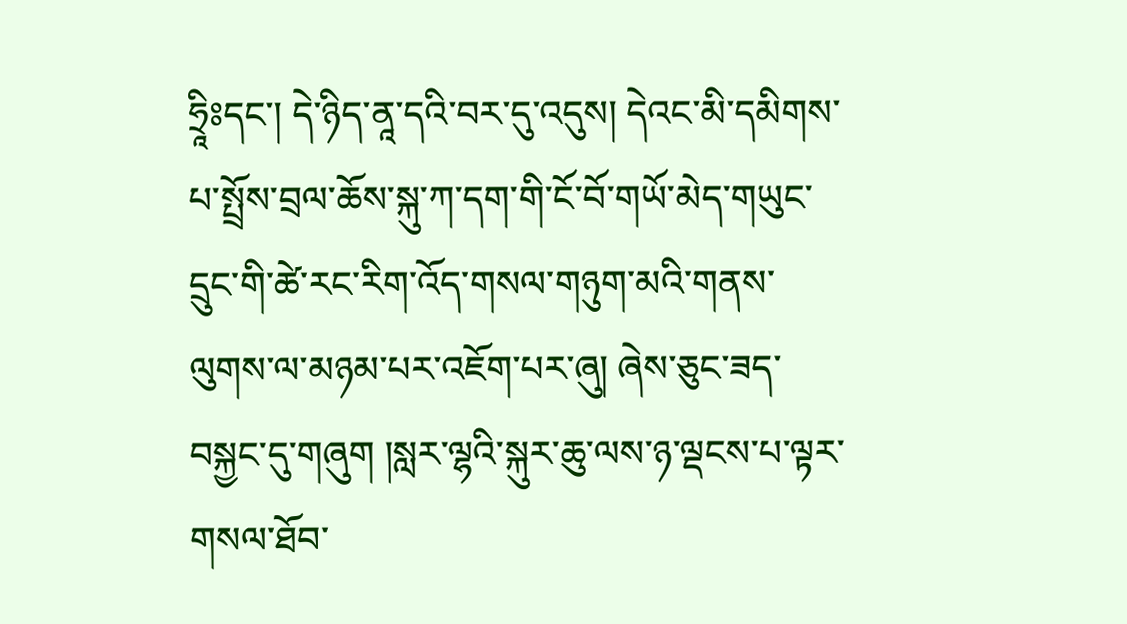ཧྲཱིཿདང་། དེ་ཉིད་ནཱ་དའི་བར་དུ་འདུས། དེའང་མི་དམིགས་པ་སྤྲོས་བྲལ་ཆོས་སྐུ་ཀ་དག་གི་ངོ་བོ་གཡོ་མེད་གཡུང་དྲུང་གི་ཚེ་རང་རིག་འོད་གསལ་གཉུག་མའི་གནས་ལུགས་ལ་མཉམ་པར་འཇོག་པར་ཞུ། ཞེས་ཅུང་ཟད་བསྐྱང་དུ་གཞུག །སླར་ལྷའི་སྐུར་ཆུ་ལས་ཉ་ལྡངས་པ་ལྟར་གསལ་ཐོབ་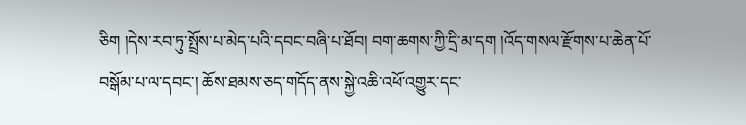ཅིག །དེས་རབ་ཏུ་སྤྲོས་པ་མེད་པའི་དབང་བཞི་པ་ཐོབ། བག་ཆགས་ཀྱི་དྲི་མ་དག །འོད་གསལ་རྫོགས་པ་ཆེན་པོ་བསྒོམ་པ་ལ་དབང་། ཆོས་ཐམས་ཅད་གདོད་ནས་སྐྱེ་འཆི་འཕོ་འགྱུར་དང་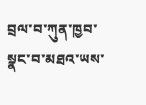བྲལ་བ་ཀུན་ཁྱབ་སྣང་བ་མཐའ་ཡས་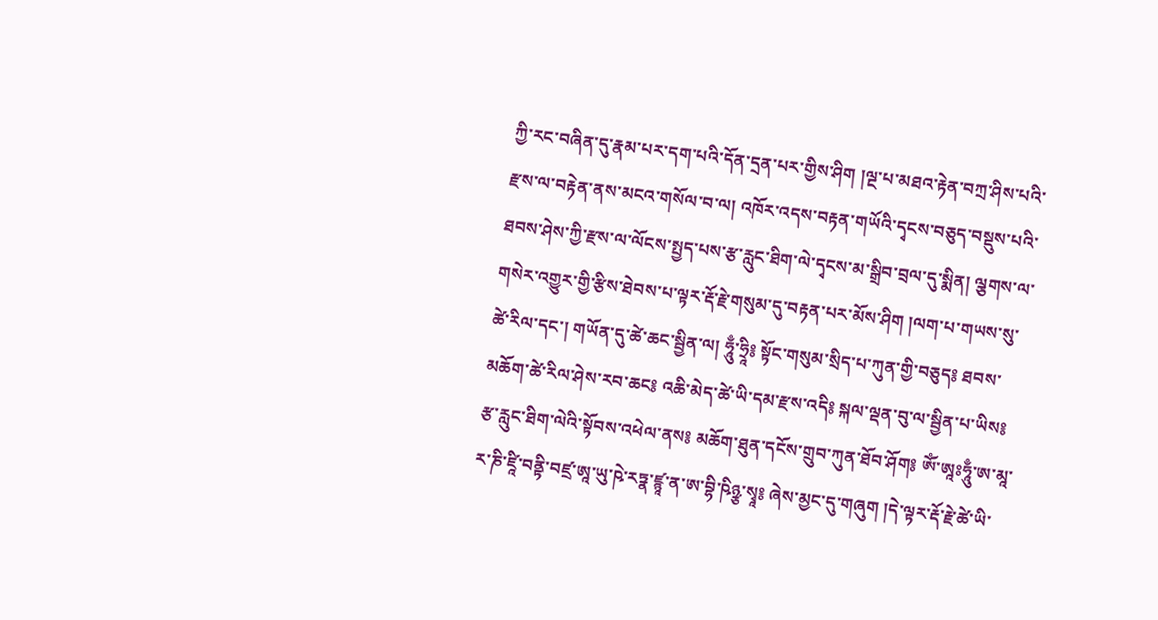ཀྱི་རང་བཞིན་དུ་རྣམ་པར་དག་པའི་དོན་དྲན་པར་གྱིས་ཤིག །ལྔ་པ་མཐའ་རྟེན་བཀྲ་ཤིས་པའི་རྫས་ལ་བརྟེན་ནས་མངའ་གསོལ་བ་ལ། འཁོར་འདས་བརྟན་གཡོའི་དྭངས་བཅུད་བསྡུས་པའི་ཐབས་ཤེས་ཀྱི་རྫས་ལ་ལོངས་སྤྱད་པས་རྩ་རླུང་ཐིག་ལེ་དྭངས་མ་སྒྲིབ་བྲལ་དུ་སྨིན། ལྕགས་ལ་གསེར་འགྱུར་གྱི་རྩིས་ཐེབས་པ་ལྟར་རྡོ་རྗེ་གསུམ་དུ་བརྟན་པར་མོས་ཤིག །ལག་པ་གཡས་སུ་ཚེ་རིལ་དང་། གཡོན་དུ་ཚེ་ཆང་སྦྱིན་ལ། ཧཱུྃ་ཧྲཱི༔ སྟོང་གསུམ་སྲིད་པ་ཀུན་གྱི་བཅུད༔ ཐབས་མཆོག་ཚེ་རིལ་ཤེས་རབ་ཆང༔ འཆི་མེད་ཚེ་ཡི་དམ་རྫས་འདི༔ སྐལ་ལྡན་བུ་ལ་སྦྱིན་པ་ཡིས༔ རྩ་རླུང་ཐིག་ལེའི་སྟོབས་འཕེལ་ནས༔ མཆོག་ཐུན་དངོས་གྲུབ་ཀུན་ཐོབ་ཤོག༔ ཨོཾ་ཨཱཿཧཱུྃ་ཨ་མཱ་ར་ཎི་ཛཱི་བནྟི་བཛྲ་ཨཱ་ཡུ་ཥེ་རཏྣ་ཛྙཱ་ན་ཨ་བྷི་ཥིཉྩ་སྭཱ༔ ཞེས་མྱང་དུ་གཞུག །དེ་ལྟར་རྡོ་རྗེ་ཚེ་ཡི་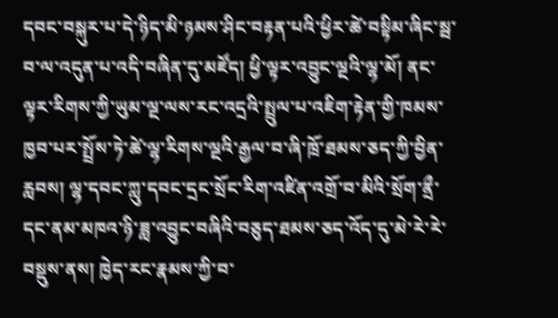དབང་བསྐུར་པ་དེ་ཉིད་མི་ཉམས་ཤིང་བརྟན་པའི་ཕྱིར་ཚེ་བསྟིམ་ཞིང་སྦ་བ་ལ་འདུན་པ་འདི་བཞིན་དུ་མཛོད། ཕྱི་ལྟར་འབྱུང་ལྔའི་ལྷ་མོ། ནང་ལྟར་རིགས་ཀྱི་ཡུམ་ལྔ་ལས་རང་འདྲའི་སྤྲུལ་པ་འཇིག་རྟེན་གྱི་ཁམས་ཁྱབ་པར་སྤྲོས་ཏེ་ཚེ་ལྷ་རིགས་ལྔའི་རྒྱལ་བ་ཞི་ཁྲོ་ཐམས་ཅད་ཀྱི་བྱིན་རླབས། ལྷ་དབང་ཀླུ་དབང་དྲང་སྲོང་རིག་འཛིན་འགྲོ་བ་མིའི་སྲོག་ནྲྀ་དང་ནམ་མཁའ་ཉི་ཟླ་འབྱུང་བཞིའི་བཅུད་ཐམས་ཅད་འོད་དུ་མེ་རེ་རེ་བསྡུས་ནས། ཁྱེད་རང་རྣམས་ཀྱི་བ་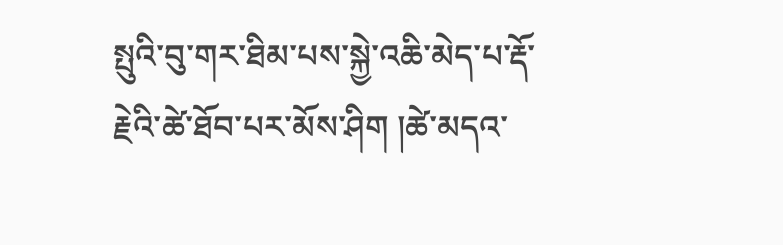སྤུའི་བུ་གར་ཐིམ་པས་སྐྱེ་འཆི་མེད་པ་རྡོ་རྗེའི་ཚེ་ཐོབ་པར་མོས་ཤིག །ཚེ་མདའ་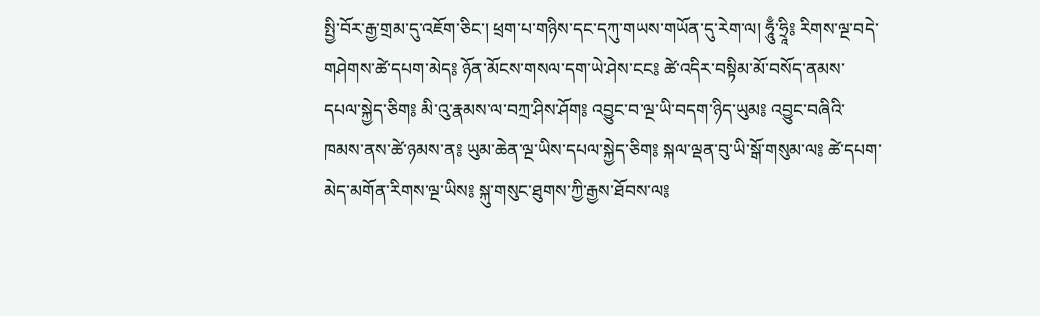སྤྱི་བོར་རྒྱ་གྲམ་དུ་འཇོག་ཅིང་། ཕྲག་པ་གཉིས་དང་དཀུ་གཡས་གཡོན་དུ་རེག་ལ། ཧཱུྃ་ཧྲཱི༔ རིགས་ལྔ་བདེ་གཤེགས་ཚེ་དཔག་མེད༔ ཉོན་མོངས་གསལ་དག་ཡེ་ཤེས་ངང༔ ཚེ་འདིར་བསྟིམ་མོ་བསོད་ནམས་དཔལ་སྐྱེད་ཅིག༔ མི་འུ་རྣམས་ལ་བཀྲ་ཤིས་ཤོག༔ འབྱུང་བ་ལྔ་ཡི་བདག་ཉིད་ཡུམ༔ འབྱུང་བཞིའི་ཁམས་ནས་ཚེ་ཉམས་ན༔ ཡུམ་ཆེན་ལྔ་ཡིས་དཔལ་སྐྱེད་ཅིག༔ སྐལ་ལྡན་བུ་ཡི་སྒོ་གསུམ་ལ༔ ཚེ་དཔག་མེད་མགོན་རིགས་ལྔ་ཡིས༔ སྐུ་གསུང་ཐུགས་ཀྱི་རྒྱས་ཐོབས་ལ༔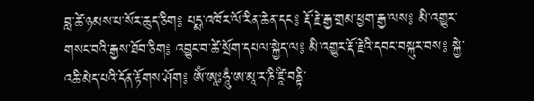བླ་ཚེ་ཉམས་པ་སོར་ཆུད་ཅིག༔ པདྨ་འཁོར་ལོ་རིན་ཆེན་དང༔ རྡོ་རྗེ་རྒྱ་གྲམ་ཕྱག་རྒྱ་ལས༔ མི་འགྱུར་གསང་བའི་རྒྱས་ཐོབ་ཅིག༔ འབྱུང་བ་ཚེ་སྲོག་དཔལ་སྐྱེད་ལ༔ མི་འགྱུར་རྡོ་རྗེའི་དབང་བསྐུར་བས༔ སྐྱེ་འཆི་མེད་པའི་དོན་རྟོགས་ཤོག༔ ཨོཾ་ཨཱཿཧཱུྃ་ཨ་མཱ་ར་ཎི་ཛཱི་བནྟི་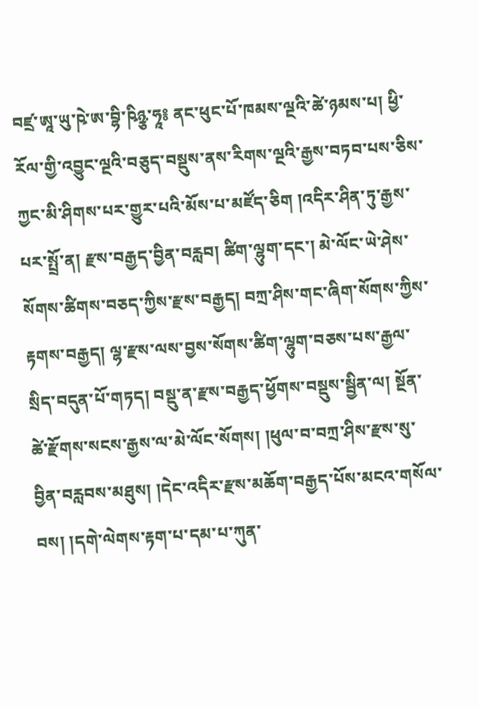བཛྲ་ཨཱ་ཡུ་ཥེ་ཨ་བྷི་ཥིཉྩ་ཧཱ༔ ནང་ཕུང་པོ་ཁམས་ལྔའི་ཚེ་ཉམས་པ། ཕྱི་རོལ་གྱི་འབྱུང་ལྔའི་བཅུད་བསྡུས་ནས་རིགས་ལྔའི་རྒྱས་བཏབ་པས་ཅིས་ཀྱང་མི་ཤིགས་པར་གྱུར་པའི་མོས་པ་མཛོད་ཅིག །འདིར་ཤིན་ཏུ་རྒྱས་པར་སྤྲོ་ན། རྫས་བརྒྱད་བྱིན་བརླབ། ཚིག་ལྷུག་དང་། མེ་ལོང་ཡེ་ཤེས་སོགས་ཚིགས་བཅད་ཀྱིས་རྫས་བརྒྱད། བཀྲ་ཤིས་གང་ཞིག་སོགས་ཀྱིས་རྟགས་བརྒྱད། ལྷ་རྫས་ལས་བྱས་སོགས་ཚིག་ལྷུག་བཅས་པས་རྒྱལ་སྲིད་བདུན་པོ་གཏད། བསྡུ་ན་རྫས་བརྒྱད་ཕྱོགས་བསྡུས་སྦྱིན་ལ། སྔོན་ཚེ་རྫོགས་སངས་རྒྱས་ལ་མེ་ལོང་སོགས། །ཕུལ་བ་བཀྲ་ཤིས་རྫས་སུ་བྱིན་བརླབས་མཐུས། །དེང་འདིར་རྫས་མཆོག་བརྒྱད་པོས་མངའ་གསོལ་བས། །དགེ་ལེགས་རྟག་པ་དམ་པ་ཀུན་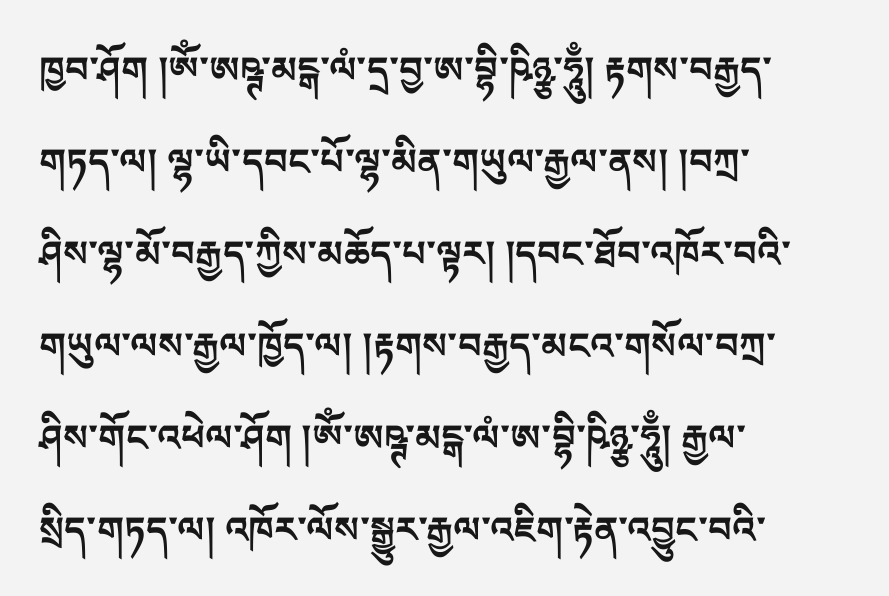ཁྱབ་ཤོག །ཨོཾ་ཨཥྚ་མངྒ་ལཾ་དྲ་བྱ་ཨ་བྷི་ཥིཉྩ་ཧཱུྃ། རྟགས་བརྒྱད་གཏད་ལ། ལྷ་ཡི་དབང་པོ་ལྷ་མིན་གཡུལ་རྒྱལ་ནས། །བཀྲ་ཤིས་ལྷ་མོ་བརྒྱད་ཀྱིས་མཆོད་པ་ལྟར། །དབང་ཐོབ་འཁོར་བའི་གཡུལ་ལས་རྒྱལ་ཁྱོད་ལ། །རྟགས་བརྒྱད་མངའ་གསོལ་བཀྲ་ཤིས་གོང་འཕེལ་ཤོག །ཨོཾ་ཨཥྚ་མངྒ་ལཾ་ཨ་བྷི་ཥིཉྩ་ཧཱུྃ། རྒྱལ་སྲིད་གཏད་ལ། འཁོར་ལོས་སྒྱུར་རྒྱལ་འཇིག་རྟེན་འབྱུང་བའི་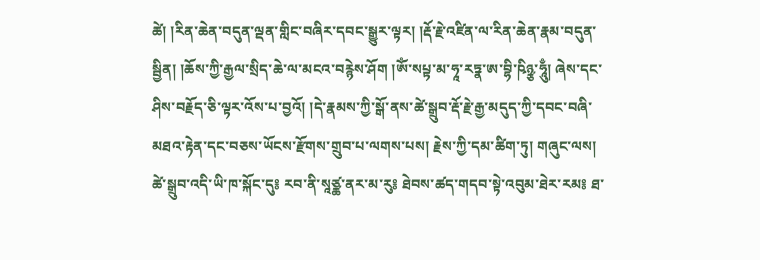ཚེ། །རིན་ཆེན་བདུན་ལྡན་གླིང་བཞིར་དབང་སྒྱུར་ལྟར། །རྡོ་རྗེ་འཛིན་ལ་རིན་ཆེན་རྣམ་བདུན་སྦྱིན། །ཆོས་ཀྱི་རྒྱལ་སྲིད་ཆེ་ལ་མངའ་བརྙེས་ཤོག །ཨོཾ་སཔྟ་མ་ཧཱ་རཏྣ་ཨ་བྷི་ཥིཉྩ་ཧཱུྃ། ཞེས་དང་ཤིས་བརྗོད་ཅི་ལྟར་འོས་པ་བྱའོ། །དེ་རྣམས་ཀྱི་སྒོ་ནས་ཚེ་སྒྲུབ་རྡོ་རྗེ་རྒྱ་མདུད་ཀྱི་དབང་བཞི་མཐའ་རྟེན་དང་བཅས་ཡོངས་རྫོགས་གྲུབ་པ་ལགས་པས། རྗེས་ཀྱི་དམ་ཚིག་ཏུ། གཞུང་ལས། ཚེ་སྒྲུབ་འདི་ཡི་ཁ་སྐོང་དུ༔ རབ་ནི་སཱཙྪ་ནར་མ་རུ༔ ཐེབས་ཚད་གདབ་སྟེ་འབུམ་ཐེར་རམ༔ ཐ་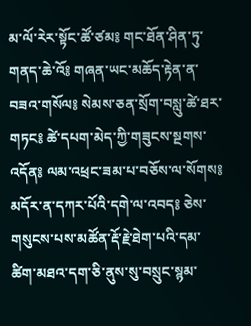མ་ལོ་རེར་སྟོང་ཚོ་ཙམ༔ གང་ཐོན་ཤིན་ཏུ་གནད་ཆེ་འོ༔ གཞན་ཡང་མཆོད་རྟེན་ན་བཟའ་གསོལ༔ སེམས་ཅན་སྲོག་བསླུ་ཚེ་ཐར་གཏང༔ ཚེ་དཔག་མེད་ཀྱི་གཟུངས་སྔགས་འདོན༔ ལམ་འཕྲང་ཟམ་པ་བཅོས་ལ་སོགས༔ མདོར་ན་དཀར་པོའི་དགེ་ལ་འབད༔ ཅེས་གསུངས་པས་མཚོན་རྡོ་རྗེ་ཐེག་པའི་དམ་ཚིག་མཐའ་དག་ཅི་ནུས་སུ་བསྲུང་སྙམ་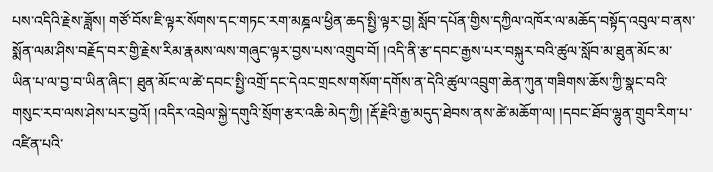པས་འདིའི་རྗེས་ཟློས། གཙོ་བོས་ཇི་ལྟར་སོགས་དང་གཏང་རག་མཎྜལ་ཕྱིན་ཆད་སྤྱི་ལྟར་བྱ། སློབ་དཔོན་གྱིས་དཀྱིལ་འཁོར་ལ་མཆོད་བསྟོད་འབུལ་བ་ནས་སྨོན་ལམ་ཤིས་བརྗོད་བར་གྱི་རྗེས་རིམ་རྣམས་ལས་གཞུང་ལྟར་བྱས་པས་འགྲུབ་བོ། །འདི་ནི་རྩ་དབང་རྒྱས་པར་བསྐུར་བའི་ཚུལ་སློབ་མ་ཐུན་མོང་མ་ཡིན་པ་ལ་བྱ་བ་ཡིན་ཞིང་། ཐུན་མོང་ལ་ཚེ་དབང་སྤྱི་འགྲོ་དང་དེའང་གྲངས་གསོག་དགོས་ན་དེའི་ཚུལ་འབྲུག་ཆེན་ཀུན་གཟིགས་ཆོས་ཀྱི་སྣང་བའི་གསུང་རབ་ལས་ཤེས་པར་བྱའོ། །འདིར་འབྲེལ་སྐྱེ་དགུའི་སྲོག་རྩར་འཆི་མེད་ཀྱི། །རྡོ་རྗེའི་རྒྱ་མདུད་ཐེབས་ནས་ཚེ་མཆོག་ལ། །དབང་ཐོབ་ལྷུན་གྲུབ་རིག་པ་འཛིན་པའི་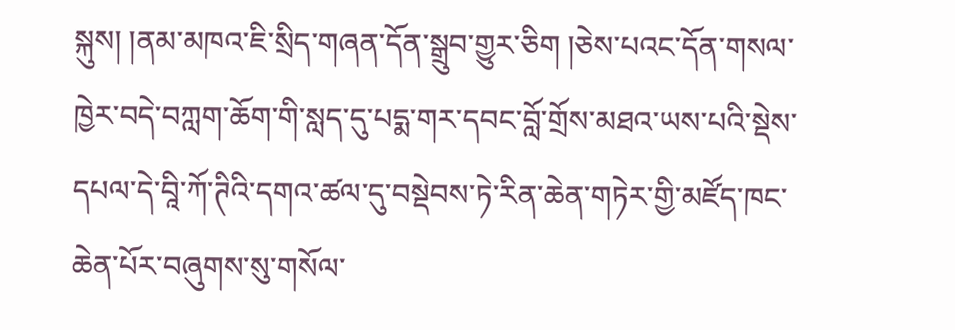སྐུས། །ནམ་མཁའ་ཇི་སྲིད་གཞན་དོན་སྒྲུབ་གྱུར་ཅིག །ཅེས་པའང་དོན་གསལ་ཁྱེར་བདེ་བཀླག་ཆོག་གི་སླད་དུ་པདྨ་གར་དབང་བློ་གྲོས་མཐའ་ཡས་པའི་སྡེས་དཔལ་དེ་བཱི་ཀོ་ཊིའི་དགའ་ཚལ་དུ་བསྡེབས་ཏེ་རིན་ཆེན་གཏེར་གྱི་མཛོད་ཁང་ཆེན་པོར་བཞུགས་སུ་གསོལ་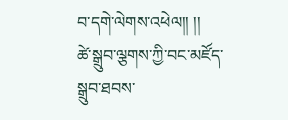བ་དགེ་ལེགས་འཕེལ།། །།
ཚེ་སྒྲུབ་ལྕགས་ཀྱི་བང་མཛོད་སྒྲུབ་ཐབས་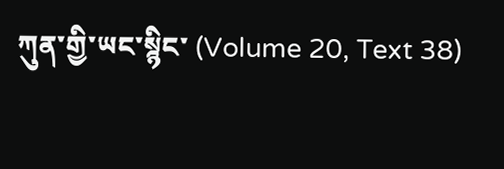ཀུན་གྱི་ཡང་སྙིང་ (Volume 20, Text 38)